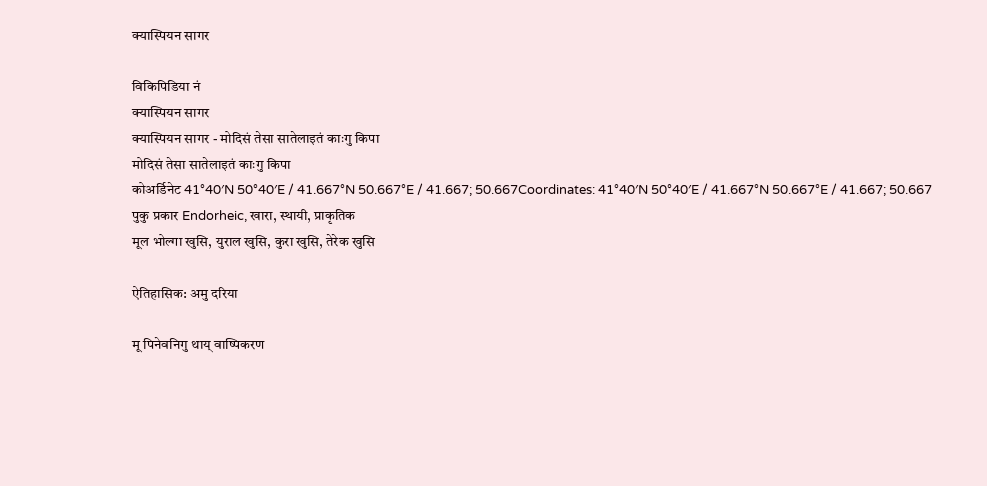क्यास्पियन सागर

विकिपिडिया नं
क्यास्पियन सागर
क्यास्पियन सागर - मोदिसं तेसा सातेलाइतं काःगु किपा
मोदिसं तेसा सातेलाइतं काःगु किपा
कोअर्डिनेट 41°40′N 50°40′E / 41.667°N 50.667°E / 41.667; 50.667Coordinates: 41°40′N 50°40′E / 41.667°N 50.667°E / 41.667; 50.667
पुकु प्रकार Endorheic, खारा, स्थायी, प्राकृतिक
मूल भोल्गा खुसि, युराल खुसि, कुरा खुसि, तेरेक खुसि

ऐतिहासिक: अमु दरिया

मू पिनेवनिगु थाय् वाष्पिकरण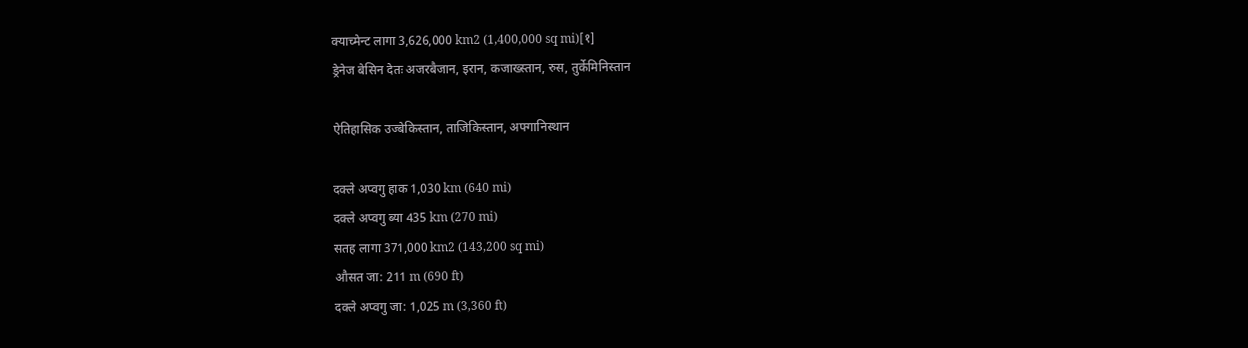क्याच्मेन्ट लागा 3,626,000 km2 (1,400,000 sq mi)[१]
ड्रेनेज बेसिन देतः अजरबैजान, इरान, कजाख्स्तान, रुस, तुर्केमिनिस्तान

ऐतिहासिक उज्बेकिस्तान, ताजिकिस्तान, अफ्गानिस्थान

दक्ले अप्वगु हाक 1,030 km (640 mi)
दक्ले अप्वगु ब्या 435 km (270 mi)
सतह लागा 371,000 km2 (143,200 sq mi)
औसत जा: 211 m (690 ft)
दक्ले अप्वगु जा: 1,025 m (3,360 ft)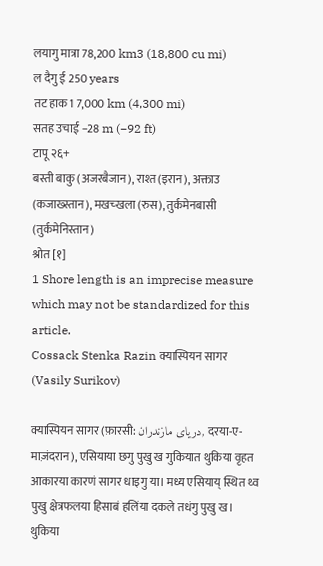लयागु मात्रा 78,200 km3 (18,800 cu mi)
ल दैगु ई 250 years
तट हाक1 7,000 km (4,300 mi)
सतह उचाई −28 m (−92 ft)
टापू २६+
बस्ती बाकु (अजरबैजान), राश्त (इरान), अक्ताउ (कजाख्स्तान), मखच्खला (रुस), तुर्कमेनबासी (तुर्कमेनिस्तान)
श्रोत [१]
1 Shore length is an imprecise measure which may not be standardized for this article.
Cossack Stenka Razin क्यास्पियन सागर (Vasily Surikov)

क्यास्पियन सागर (फ़ारसी: دریای مازندران, दरया-ए-माज़ंदरान), एसियाया छगु पुखु ख गुकियात थुकिया वृहत आकारया कारणं सागर धाइगु या। मध्य एसियाय्‌ स्थित थ्व पुखु क्षेत्रफलया हिसाबं हलिंया दकले तधंगु पुखु ख। थुकिया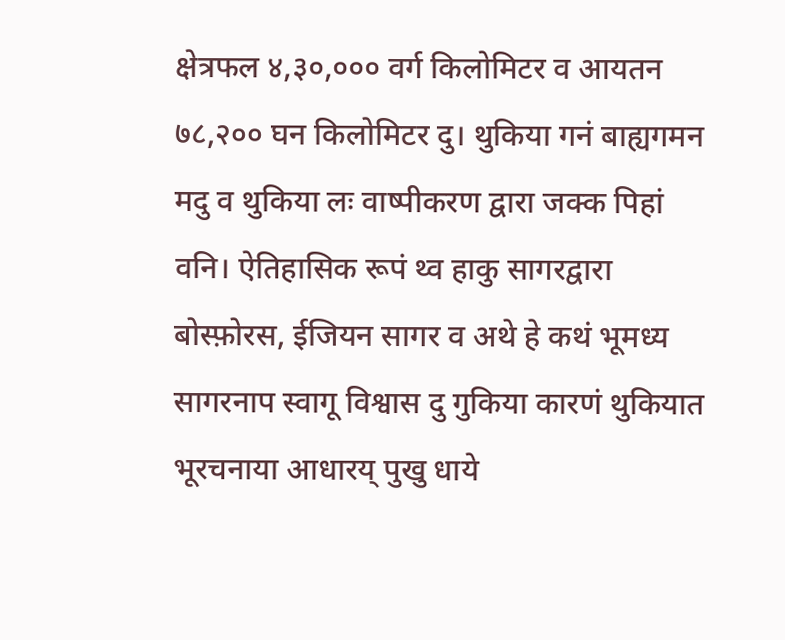क्षेत्रफल ४,३०,००० वर्ग किलोमिटर व आयतन ७८,२०० घन किलोमिटर दु। थुकिया गनं बाह्यगमन मदु व थुकिया लः वाष्पीकरण द्वारा जक्क पिहां वनि। ऐतिहासिक रूपं थ्व हाकु सागरद्वारा बोस्फ़ोरस, ईजियन सागर व अथे हे कथं भूमध्य सागरनाप स्वागू विश्वास दु गुकिया कारणं थुकियात भूरचनाया आधारय्‌ पुखु धाये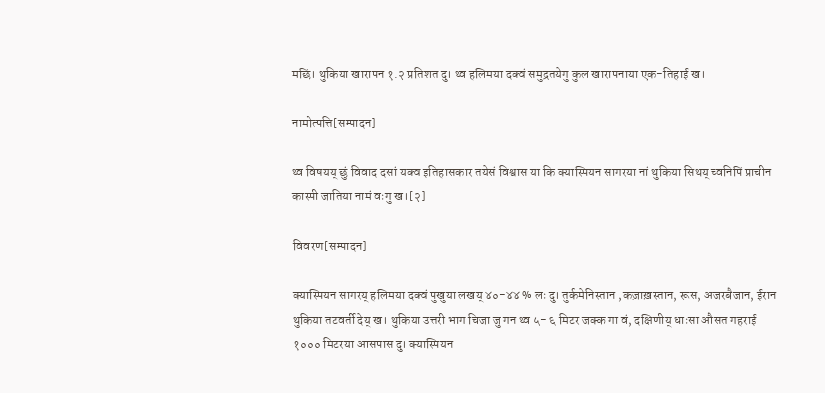मछिं। थुकिया खारापन १.२ प्रतिशत दु। थ्व हलिमया दक्वं समुद्रतयेगु कुल खारापनाया एक-तिहाई ख।

नामोत्पत्ति[सम्पादन]

थ्व विषयय्‌ छुं विवाद दसां यक्व इतिहासकार तयेसं विश्वास या कि क्यास्पियन सागरया नां थुकिया सिथय्‌ च्वनिपिं प्राचीन कास्पी जातिया नामं वःगु ख।[२]

विवरण[सम्पादन]

क्यास्पियन सागरय्‌ हलिमया दक्वं पुखुया लखय्‌ ४०-४४ % लः दु। तुर्कमेनिस्तान ,कज़ाख़स्तान, रूस, अजरबैजान, ईरान थुकिया तटवर्ती देय्‌ ख। थुकिया उत्तरी भाग चिजा जु गन थ्व ५- ६ मिटर जक्क गा वं, दक्षिणीय्‌ धाःसा औसत गहराई १००० मिटरया आसपास दु। क्यास्पियन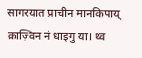सागरयात प्राचीन मानकिपाय्‌ क़ाज़्विन नं धाइगु या। थ्व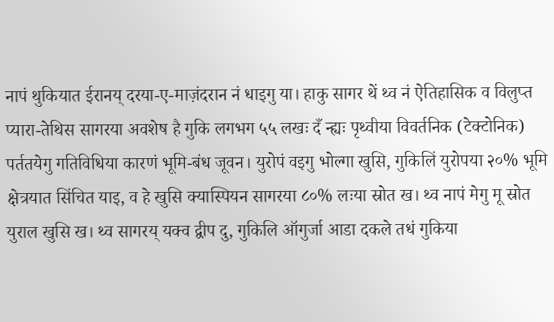नापं थुकियात ईरानय्‌ दरया-ए-माज़ंदरान नं धाइगु या। हाकु सागर थें थ्व नं ऐतिहासिक व विलुप्त प्यारा-तेथिस सागरया अवशेष है गुकि लगभग ५५ लखः दँ न्ह्यः पृथ्वीया विवर्तनिक (टेक्टोनिक) पर्ततयेगु गतिविधिया कारणं भूमि-बंध जूवन। युरोपं वइगु भोल्गा खुसि, गुकिलिं युरोपया २०% भूमि क्षेत्रयात सिंचित याइ, व हे खुसि क्यास्पियन सागरया ८०% लःया स्रोत ख। थ्व नापं मेगु मू स्रोत युराल खुसि ख। थ्व सागरय्‌ यक्व द्वीप दु, गुकिलि ऑगुर्जा आडा दकले तधं गुकिया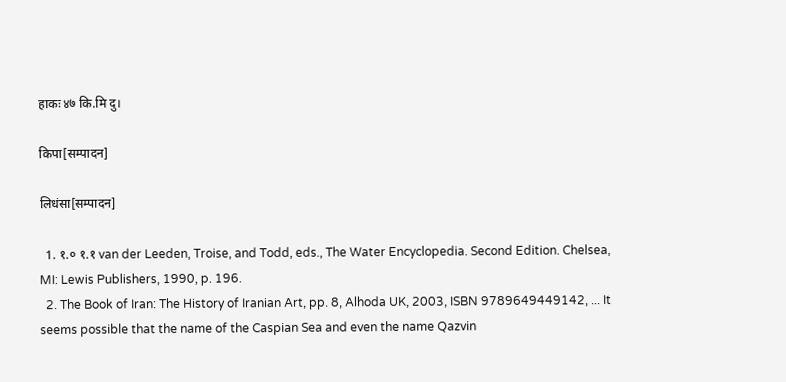हाकः ४७ कि.मि दु।

किपा[सम्पादन]

लिधंसा[सम्पादन]

  1. १.० १.१ van der Leeden, Troise, and Todd, eds., The Water Encyclopedia. Second Edition. Chelsea, MI: Lewis Publishers, 1990, p. 196.
  2. The Book of Iran: The History of Iranian Art, pp. 8, Alhoda UK, 2003, ISBN 9789649449142, ... It seems possible that the name of the Caspian Sea and even the name Qazvin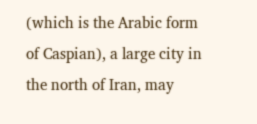(which is the Arabic form of Caspian), a large city in the north of Iran, may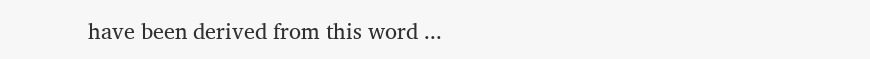have been derived from this word ...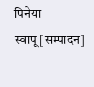पिनेया स्वापू[सम्पादन]